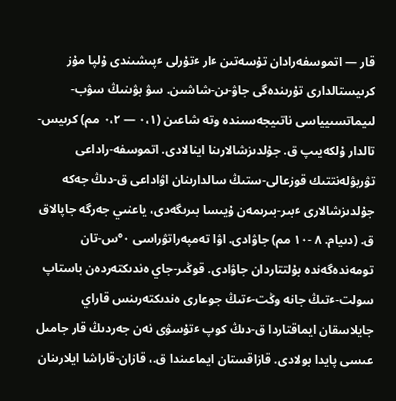قار — اتموسفەرادان تۇسەتىن ٴار ٴتۇرلى ٴپىشىندى ۇلپا مۇز كرىيستالدارى تۇرىندەگى جاۋ-ىن-شاشىن. سۋ بۋىنىڭ سۋب-لىيماتسىيياسى ناتىيجەسىندە وتە شاعىن (۰،۱ — ۰،۲ مم) كرىيس-تالدار ۇلكەيىپ ق. جۇلدىزشالارىنا اينالادى. اتموسفە-راداعى تۋربۋلەنتتىك قوزعالى-ستىڭ سالدارىنان اۋاداعى ق-دىڭ جەكە جۇلدىزشالارى ٴبىر-بىرىمەن ۇيىسا بىرىگەدى، ياعنىي جەرگە جاپالاق ق. (دىيام. ۸ -۱۰ مم) جاۋادى. اۋا تەمپەراتۋراسى ۰°س-تان تومەندەگەندە بۇلتتاردان جاۋادى. قوڭىر-جاي ەندىكتەردەن باستاپ سولت-ٴتىڭ جانە وڭت-ٴتىڭ جوعارى ەندىكتەرىنس قاراي جايلاسقان ايماقتاردا ق-دىڭ كوپ ٴتۇسۋى نەن جەردىڭ قار جامىل عىسى پايدا بولادى. قازاقستان ايماعىندا ق.، قازان-قاراشا ايلارىنان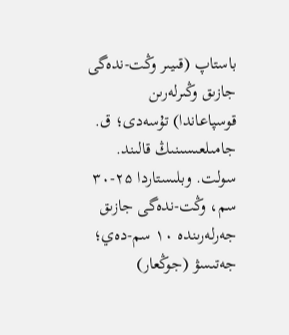باستاپ (قىيىر وڭت-ندەگى جازىق وڭىرلەرىن قوسپاعاندا) تۇسەدى؛ ق. جامىلعىسىنىڭ قالىند. سولت. وبلىستاردا ۲۵-۳۰ سم، وڭت-ندەگى جازىق جەرلەرىندە ۱۰ سم-دەي؛ جەتىسۋ (جوڭعار)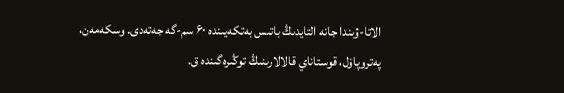الاتا-ۋىندا جانە التايدىڭ باتىس بەتكەيىندە ۶۰ سم-گە جەتەدى. وسكەمەن، پەتروپاۆل، قوستاناي قالالارىنىڭ توڭىرەگىندە ق.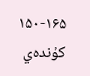۱۵۰-۱۶۵ كۇندەي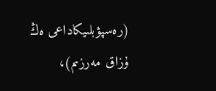(رەسپۋبلىيكاداعى ەڭ ۇزاق مەرزىم)،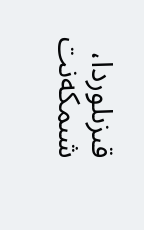قىزىلوردا، شىمكەنت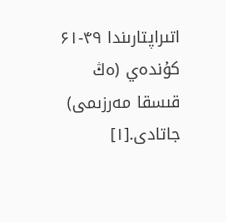اتىراپتارىندا ۴۹-۶۱ كۇندەي (ەڭ قىسقا مەرزىمى) جاتادى.[۱]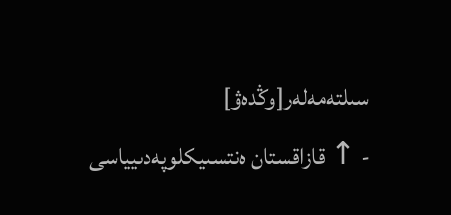سىلتەمەلەر[وڭدەۋ]
- ↑ قازاقستان ەنتسىيكلوپەدىيياسى